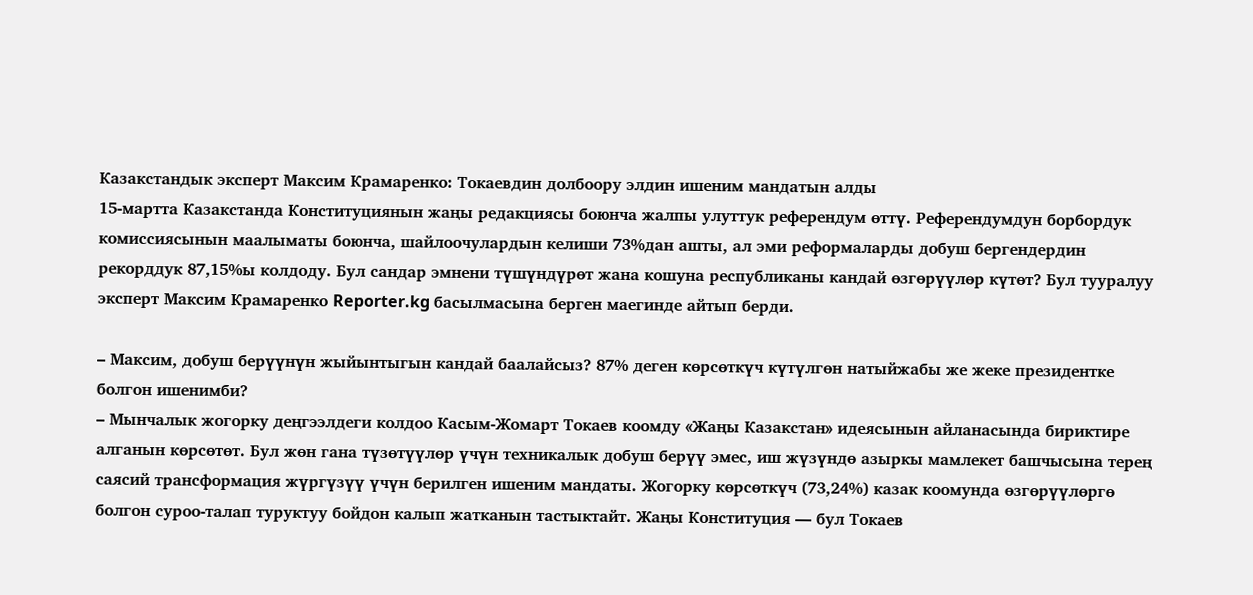Казакстандык эксперт Максим Крамаренко: Токаевдин долбоору элдин ишеним мандатын алды
15-мартта Казакстанда Конституциянын жаңы редакциясы боюнча жалпы улуттук референдум өттү. Референдумдун борбордук комиссиясынын маалыматы боюнча, шайлоочулардын келиши 73%дан ашты, ал эми реформаларды добуш бергендердин рекорддук 87,15%ы колдоду. Бул сандар эмнени түшүндүрөт жана кошуна республиканы кандай өзгөрүүлөр күтөт? Бул тууралуу эксперт Максим Крамаренко Reporter.kg басылмасына берген маегинде айтып берди.

– Максим, добуш берүүнүн жыйынтыгын кандай баалайсыз? 87% деген көрсөткүч күтүлгөн натыйжабы же жеке президентке болгон ишенимби?
– Мынчалык жогорку деңгээлдеги колдоо Касым-Жомарт Токаев коомду «Жаңы Казакстан» идеясынын айланасында бириктире алганын көрсөтөт. Бул жөн гана түзөтүүлөр үчүн техникалык добуш берүү эмес, иш жүзүндө азыркы мамлекет башчысына терең саясий трансформация жүргүзүү үчүн берилген ишеним мандаты. Жогорку көрсөткүч (73,24%) казак коомунда өзгөрүүлөргө болгон суроо-талап туруктуу бойдон калып жатканын тастыктайт. Жаңы Конституция — бул Токаев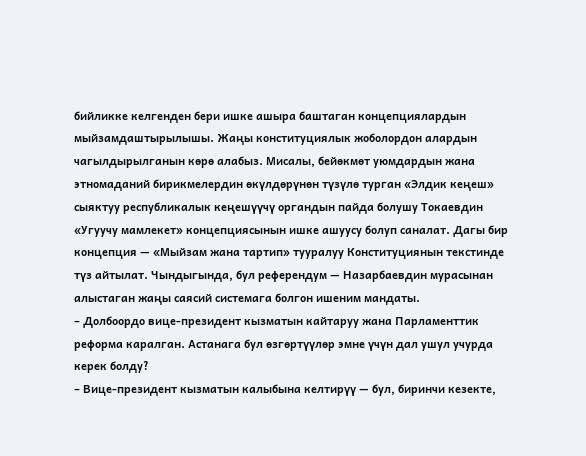бийликке келгенден бери ишке ашыра баштаган концепциялардын мыйзамдаштырылышы. Жаңы конституциялык жоболордон алардын чагылдырылганын көрө алабыз. Мисалы, бейөкмөт уюмдардын жана этномаданий бирикмелердин өкүлдөрүнөн түзүлө турган «Элдик кеңеш» сыяктуу республикалык кеңешүүчү органдын пайда болушу Токаевдин «Угуучу мамлекет» концепциясынын ишке ашуусу болуп саналат. Дагы бир концепция — «Мыйзам жана тартип» тууралуу Конституциянын текстинде түз айтылат. Чындыгында, бул референдум — Назарбаевдин мурасынан алыстаган жаңы саясий системага болгон ишеним мандаты.
– Долбоордо вице-президент кызматын кайтаруу жана Парламенттик реформа каралган. Астанага бул өзгөртүүлөр эмне үчүн дал ушул учурда керек болду?
– Вице-президент кызматын калыбына келтирүү — бул, биринчи кезекте,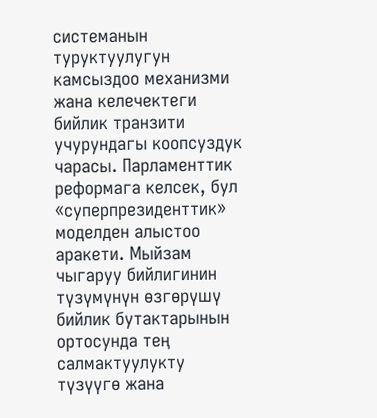системанын туруктуулугун камсыздоо механизми жана келечектеги бийлик транзити учурундагы коопсуздук чарасы. Парламенттик реформага келсек, бул «суперпрезиденттик» моделден алыстоо аракети. Мыйзам чыгаруу бийлигинин түзүмүнүн өзгөрүшү бийлик бутактарынын ортосунда тең салмактуулукту түзүүгө жана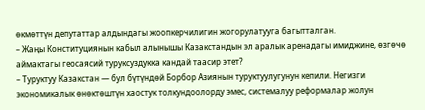өкмөттүн депутаттар алдындагы жоопкерчилигин жогорулатууга багытталган.
– Жаңы Конституциянын кабыл алынышы Казакстандын эл аралык аренадагы имиджине, өзгөчө аймактагы геосаясий туруксуздукка кандай таасир этет?
– Туруктуу Казакстан — бул бүтүндөй Борбор Азиянын туруктуулугунун кепили. Негизги экономикалык өнөктөштүн хаостук толкундоолорду эмес, системалуу реформалар жолун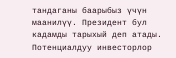тандаганы баарыбыз үчүн маанилүү. Президент бул кадамды тарыхый деп атады. Потенциалдуу инвесторлор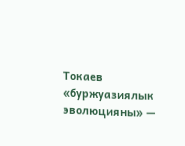Токаев «буржуазиялык эволюцияны» —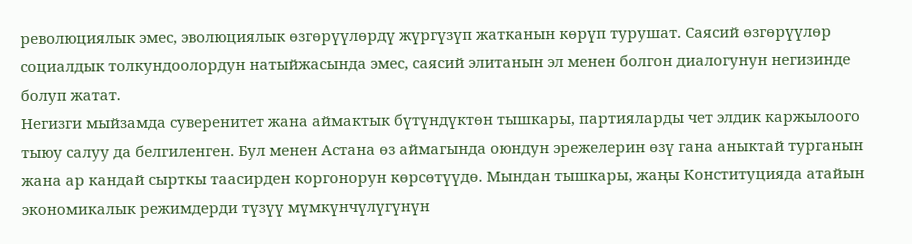революциялык эмес, эволюциялык өзгөрүүлөрдү жүргүзүп жатканын көрүп турушат. Саясий өзгөрүүлөр социалдык толкундоолордун натыйжасында эмес, саясий элитанын эл менен болгон диалогунун негизинде болуп жатат.
Негизги мыйзамда суверенитет жана аймактык бүтүндүктөн тышкары, партияларды чет элдик каржылоого тыюу салуу да белгиленген. Бул менен Астана өз аймагында оюндун эрежелерин өзү гана аныктай турганын жана ар кандай сырткы таасирден коргонорун көрсөтүүдө. Мындан тышкары, жаңы Конституцияда атайын экономикалык режимдерди түзүү мүмкүнчүлүгүнүн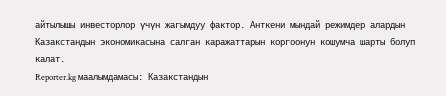айтылышы инвесторлор үчүн жагымдуу фактор. Анткени мындай режимдер алардын Казакстандын экономикасына салган каражаттарын коргоонун кошумча шарты болуп калат.
Reporter.kg маалымдамасы: Казакстандын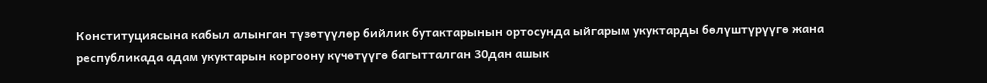Конституциясына кабыл алынган түзөтүүлөр бийлик бутактарынын ортосунда ыйгарым укуктарды бөлүштүрүүгө жана республикада адам укуктарын коргоону күчөтүүгө багытталган 30дан ашык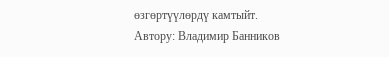өзгөртүүлөрдү камтыйт.
Автору: Владимир Банников